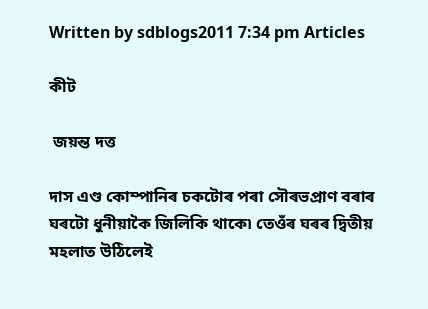Written by sdblogs2011 7:34 pm Articles

কীট

 জয়ন্ত দত্ত

দাস এণ্ড কোম্পানিৰ চকটোৰ পৰা সৌৰভপ্ৰাণ বৰাৰ ঘৰটো ধুনীয়াকৈ জিলিকি থাকে৷ তেওঁৰ ঘৰৰ দ্বিতীয় মহলাত উঠিলেই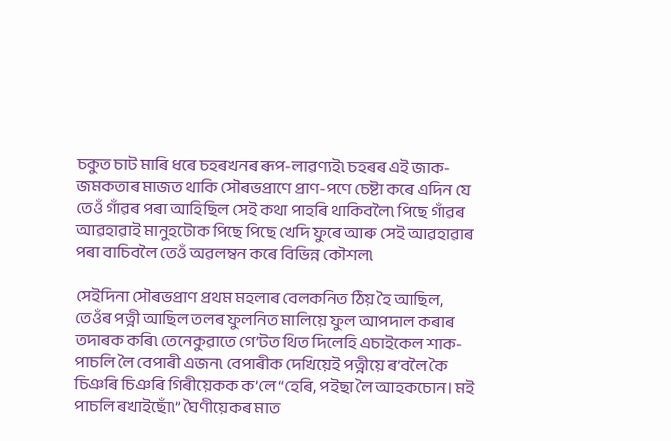চকুত চাট মাৰি ধৰে চহৰখনৰ ৰূপ-লাৱণ্যই৷ চহৰৰ এই জাক-জমকতাৰ মাজত থাকি সৌৰভপ্ৰাণে প্ৰাণ-পণে চেষ্টা কৰে এদিন যে তেওঁ গাঁৱৰ পৰা আহিছিল সেই কথা পাহৰি থাকিবলৈ৷ পিছে গাঁৱৰ আৱহাৱাই মানুহটোক পিছে পিছে খেদি ফুৰে আৰু সেই আৱহাৱাৰ পৰা বাচিবলৈ তেওঁ অৱলম্বন কৰে বিভিন্ন কৌশল৷

সেইদিনা সৌৰভপ্ৰাণ প্ৰথম মহলাৰ বেলকনিত ঠিয় হৈ আছিল, তেওঁৰ পত্নী আছিল তলৰ ফুলনিত মালিয়ে ফুল আপদাল কৰাৰ তদাৰক কৰি৷ তেনেকুৱাতে গে’টত থিত দিলেহি এচাইকেল শাক-পাচলি লৈ বেপাৰী এজন৷ বেপাৰীক দেখিয়েই পত্নীয়ে ৰ’বলৈ কৈ চিঞৰি চিঞৰি গিৰীয়েকক ক’লে “হেৰি, পইছা লৈ আহকচোন। মই পাচলি ৰখাইছোঁ৷” ঘৈণীয়েকৰ মাত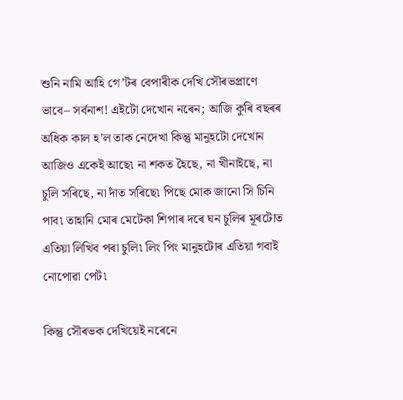শুনি নামি আহি গে’টৰ বেপাৰীক দেখি সৌৰভপ্ৰাণে ভাবে– সৰ্বনাশ! এইটো দেখোন নৰেন; আজি কুৰি বছৰৰ অধিক কাল হ’ল তাক নেদেখা কিন্তু মানুহটো দেখোন আজিও একেই আছে৷ না শকত হৈছে, না খীনাইছে, না চুলি সৰিছে, না দাঁত সৰিছে৷ পিছে মোক জানো সি চিনি পাব৷ তাহানি মোৰ মেটেকা শিপাৰ দৰে ঘন চুলিৰ মূৰটোত এতিয়া লিখিব পৰা চুলি৷ লিং পিং মানুহটোৰ এতিয়া গবাই নোপোৱা পেট৷

কিন্তু সৌৰভক দেখিয়েই নৰেনে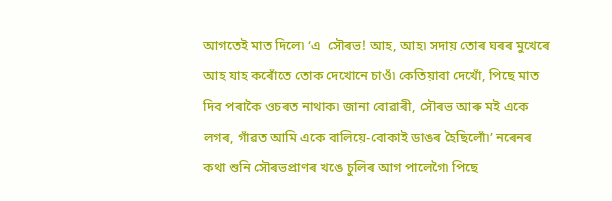আগতেই মাত দিলে৷ ‘এ  সৌৰভ! আহ, আহ৷ সদায় তোৰ ঘৰৰ মুখেৰে আহ যাহ কৰোঁতে তোক দেখোনে চাওঁ৷ কেতিয়াবা দেখোঁ, পিছে মাত দিব পৰাকৈ ওচৰত নাথাক৷ জানা বোৱাৰী, সৌৰভ আৰু মই একে লগৰ, গাঁৱত আমি একে বালিয়ে-বোকাই ডাঙৰ হৈছিলোঁ৷’ নৰেনৰ কথা শুনি সৌৰভপ্ৰাণৰ খঙে চুলিৰ আগ পালেগৈ৷ পিছে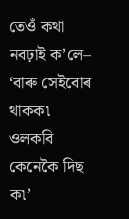তেওঁ কথা নবঢ়াই ক’লে– ‘বাৰু সেইবোৰ থাকক৷ ওলকবি কেনেকৈ দিছ ক৷’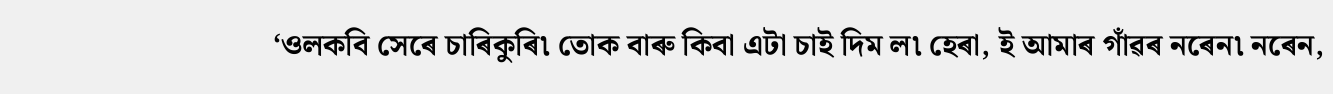‘ওলকবি সেৰে চাৰিকুৰি৷ তোক বাৰু কিবা এটা চাই দিম ল৷ হেৰা, ই আমাৰ গাঁৱৰ নৰেন৷ নৰেন,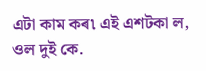এটা কাম কৰ৷ এই এশটকা ল, ওল দুই কে.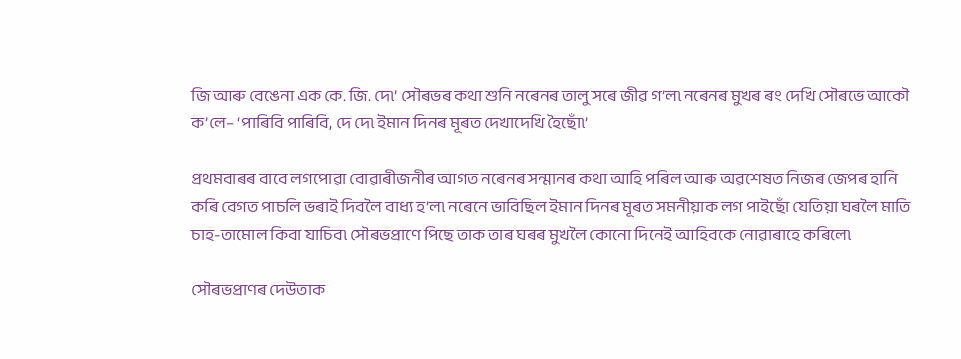জি আৰু বেঙেনা এক কে. জি. দে৷’ সৌৰভৰ কথা শুনি নৰেনৰ তালু সৰে জীৱ গ’ল৷ নৰেনৰ মুখৰ ৰং দেখি সৌৰভে আকৌ ক’লে– ‘পাৰিবি পাৰিবি, দে দে৷ ইমান দিনৰ মূৰত দেখাদেখি হৈছোঁ৷’

প্ৰথমবাৰৰ বাবে লগপোৱা বোৱাৰীজনীৰ আগত নৰেনৰ সন্মানৰ কথা আহি পৰিল আৰু অৱশেষত নিজৰ জেপৰ হানি কৰি বেগত পাচলি ভৰাই দিবলৈ বাধ্য হ’ল৷ নৰেনে ভাবিছিল ইমান দিনৰ মূৰত সমনীয়াক লগ পাইছোঁ যেতিয়া ঘৰলৈ মাতি চাহ-তামোল কিবা যাচিব৷ সৌৰভপ্ৰাণে পিছে তাক তাৰ ঘৰৰ মুখলৈ কোনো দিনেই আহিবকে নোৱাৰাহে কৰিলে৷

সৌৰভপ্ৰাণৰ দেউতাক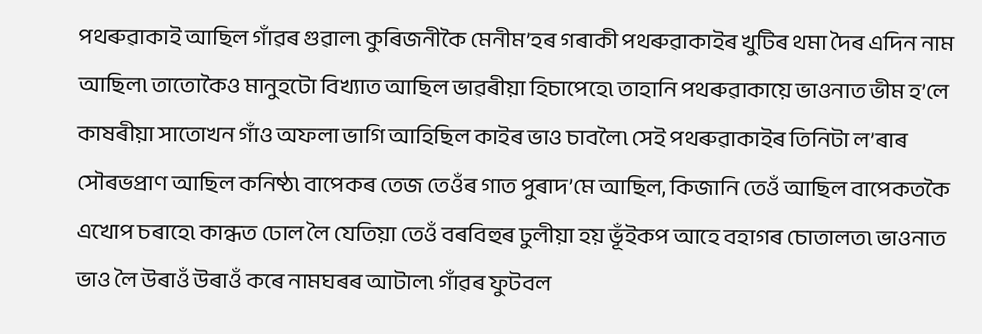পথৰুৱাকাই আছিল গাঁৱৰ গুৱাল৷ কুৰিজনীকৈ মেনীম’হৰ গৰাকী পথৰুৱাকাইৰ খুটিৰ থমা দৈৰ এদিন নাম আছিল৷ তাতোকৈও মানুহটো বিখ্যাত আছিল ভাৱৰীয়া হিচাপেহে৷ তাহানি পথৰুৱাকায়ে ভাওনাত ভীম হ’লে কাষৰীয়া সাতোখন গাঁও অফলা ভাগি আহিছিল কাইৰ ভাও চাবলৈ৷ সেই পথৰুৱাকাইৰ তিনিটা ল’ৰাৰ সৌৰভপ্ৰাণ আছিল কনিষ্ঠ৷ বাপেকৰ তেজ তেওঁৰ গাত পুৰাদ’মে আছিল, কিজানি তেওঁ আছিল বাপেকতকৈ এখোপ চৰাহে৷ কান্ধত ঢোল লৈ যেতিয়া তেওঁ বৰবিহুৰ ঢুলীয়া হয় ভূঁইকপ আহে বহাগৰ চোতালত৷ ভাওনাত ভাও লৈ উৰাওঁ উৰাওঁ কৰে নামঘৰৰ আটাল৷ গাঁৱৰ ফুটবল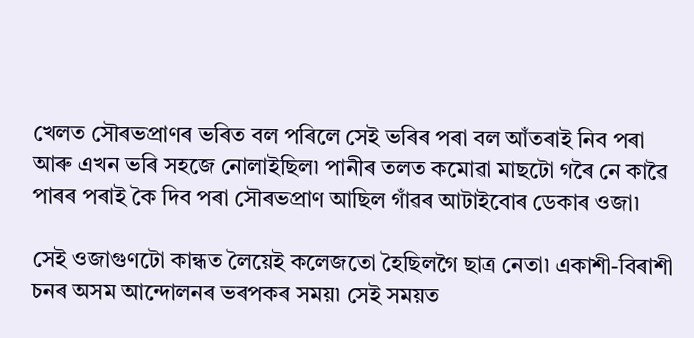খেলত সৌৰভপ্ৰাণৰ ভৰিত বল পৰিলে সেই ভৰিৰ পৰা বল আঁতৰাই নিব পৰা আৰু এখন ভৰি সহজে নোলাইছিল৷ পানীৰ তলত কমোৱা মাছটো গৰৈ নে কাৱৈ পাৰৰ পৰাই কৈ দিব পৰা সৌৰভপ্ৰাণ আছিল গাঁৱৰ আটাইবোৰ ডেকাৰ ওজা৷

সেই ওজাগুণটো কান্ধত লৈয়েই কলেজতো হৈছিলগৈ ছাত্ৰ নেতা৷ একাশী-বিৰাশী চনৰ অসম আন্দোলনৰ ভৰপকৰ সময়৷ সেই সময়ত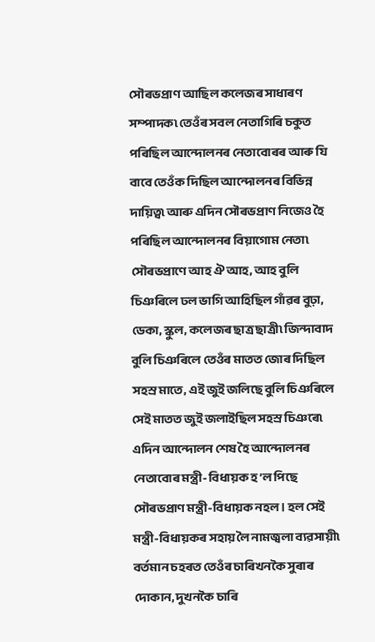সৌৰভপ্ৰাণ আছিল কলেজৰ সাধাৰণ সম্পাদক৷ তেওঁৰ সবল নেতাগিৰি চকুত পৰিছিল আন্দোলনৰ নেতাবোৰৰ আৰু যি বাবে তেওঁক দিছিল আন্দোলনৰ বিভিন্ন দায়িত্ব৷ আৰু এদিন সৌৰভপ্ৰাণ নিজেও হৈ পৰিছিল আন্দোলনৰ বিয়াগোম নেতা৷ সৌৰভপ্ৰাণে আহ ঐ আহ, আহ বুলি চিঞৰিলে ঢল ভাগি আহিছিল গাঁৱৰ বুঢ়া, ডেকা, স্কুল, কলেজৰ ছাত্ৰ ছাত্ৰী৷ জিন্দাবাদ বুলি চিঞৰিলে তেওঁৰ মাতত জোৰ দিছিল সহস্ৰ মাতে, এই জুই জলিছে বুলি চিঞৰিলে সেই মাতত জুই জলাইছিল সহস্ৰ চিঞৰে৷ এদিন আন্দোলন শেষ হৈ আন্দোলনৰ নেতাবোৰ মন্ত্ৰী-বিধায়ক হ’ল পিছে সৌৰভপ্ৰাণ মন্ত্ৰী-বিধায়ক নহল। হল সেই মন্ত্ৰী-বিধায়কৰ সহায় লৈ নামজ্বলা ব্যৱসায়ী৷ বৰ্তমান চহৰত তেওঁৰ চাৰিখনকৈ সুৰাৰ দোকান, দুখনকৈ চাৰি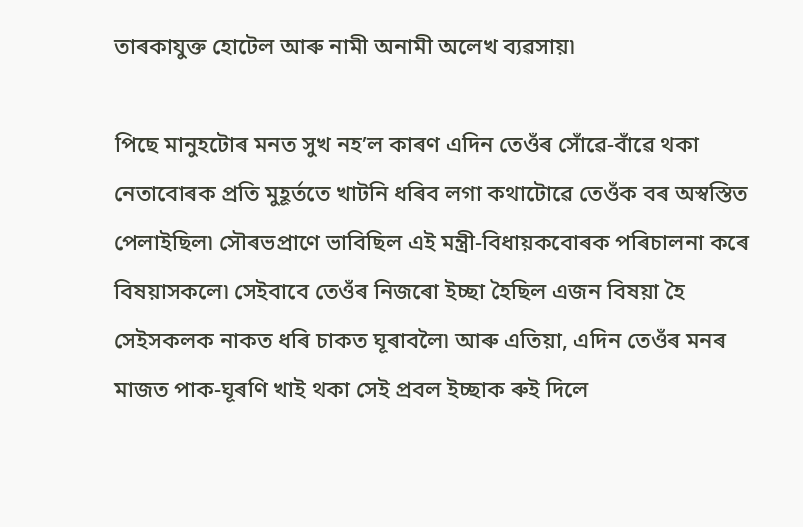তাৰকাযুক্ত হোটেল আৰু নামী অনামী অলেখ ব্যৱসায়৷

পিছে মানুহটোৰ মনত সুখ নহ’ল কাৰণ এদিন তেওঁৰ সোঁৱে-বাঁৱে থকা নেতাবোৰক প্ৰতি মুহূৰ্ততে খাটনি ধৰিব লগা কথাটোৱে তেওঁক বৰ অস্বস্তিত পেলাইছিল৷ সৌৰভপ্ৰাণে ভাবিছিল এই মন্ত্ৰী-বিধায়কবোৰক পৰিচালনা কৰে বিষয়াসকলে৷ সেইবাবে তেওঁৰ নিজৰো ইচ্ছা হৈছিল এজন বিষয়া হৈ সেইসকলক নাকত ধৰি চাকত ঘূৰাবলৈ৷ আৰু এতিয়া, এদিন তেওঁৰ মনৰ মাজত পাক-ঘূৰণি খাই থকা সেই প্ৰবল ইচ্ছাক ৰুই দিলে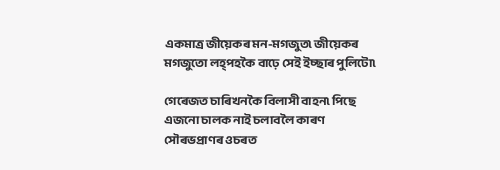একমাত্ৰ জীয়েকৰ মন-মগজুত৷ জীয়েকৰ মগজুতো লহ্‌পহকৈ বাঢ়ে সেই ইচ্ছাৰ পুলিটো৷

গেৰেজত চাৰিখনকৈ বিলাসী বাহন৷ পিছে এজনো চালক নাই চলাবলৈ কাৰণ সৌৰভপ্ৰাণৰ ওচৰত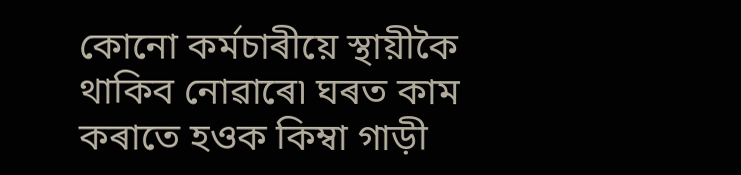কোনো কৰ্মচাৰীয়ে স্থায়ীকৈ থাকিব নোৱাৰে৷ ঘৰত কাম কৰাতে হওক কিম্বা গাড়ী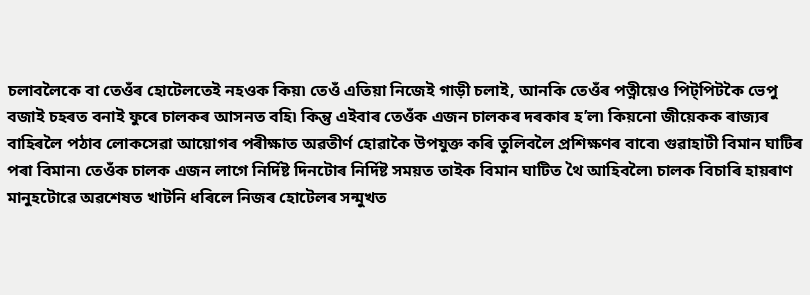চলাবলৈকে বা তেওঁৰ হোটেলতেই নহওক কিয়৷ তেওঁ এতিয়া নিজেই গাড়ী চলাই, আনকি তেওঁৰ পত্নীয়েও পিট্‌পিটকৈ ভেপু বজাই চহৰত বনাই ফুৰে চালকৰ আসনত বহি৷ কিন্তু এইবাৰ তেওঁক এজন চালকৰ দৰকাৰ হ’ল৷ কিয়নো জীয়েকক ৰাজ্যৰ বাহিৰলৈ পঠাব লোকসেৱা আয়োগৰ পৰীক্ষাত অৱতীৰ্ণ হোৱাকৈ উপযুক্ত কৰি তুলিবলৈ প্ৰশিক্ষণৰ বাবে৷ গুৱাহাটী বিমান ঘাটিৰ পৰা বিমান৷ তেওঁক চালক এজন লাগে নিৰ্দিষ্ট দিনটোৰ নিৰ্দিষ্ট সময়ত তাইক বিমান ঘাটিত থৈ আহিবলৈ৷ চালক বিচাৰি হায়ৰাণ মানুহটোৱে অৱশেষত খাটনি ধৰিলে নিজৰ হোটেলৰ সন্মুখত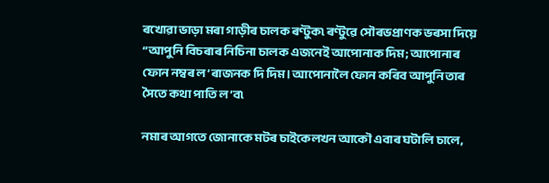ৰখোৱা ভাড়া মৰা গাড়ীৰ চালক ৰণ্টুক৷ ৰণ্টুৱে সৌৰভপ্ৰাণক ভৰসা দিয়ে “আপুনি বিচৰাৰ নিচিনা চালক এজনেই আপোনাক দিম; আপোনাৰ ফোন নম্বৰ ল’ৰাজনক দি দিম। আপোনালৈ ফোন কৰিব আপুনি তাৰ সৈতে কথা পাতি ল’ব৷

নমাৰ আগতে জোনাকে মটৰ চাইকেলখন আকৌ এবাৰ ঘটালি চালে,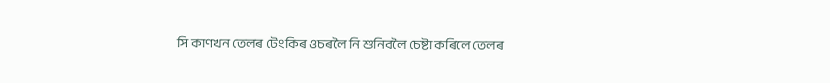সি কাণখন তেলৰ টেংকিৰ ওচৰলৈ নি শুনিবলৈ চেষ্টা কৰিলে তেলৰ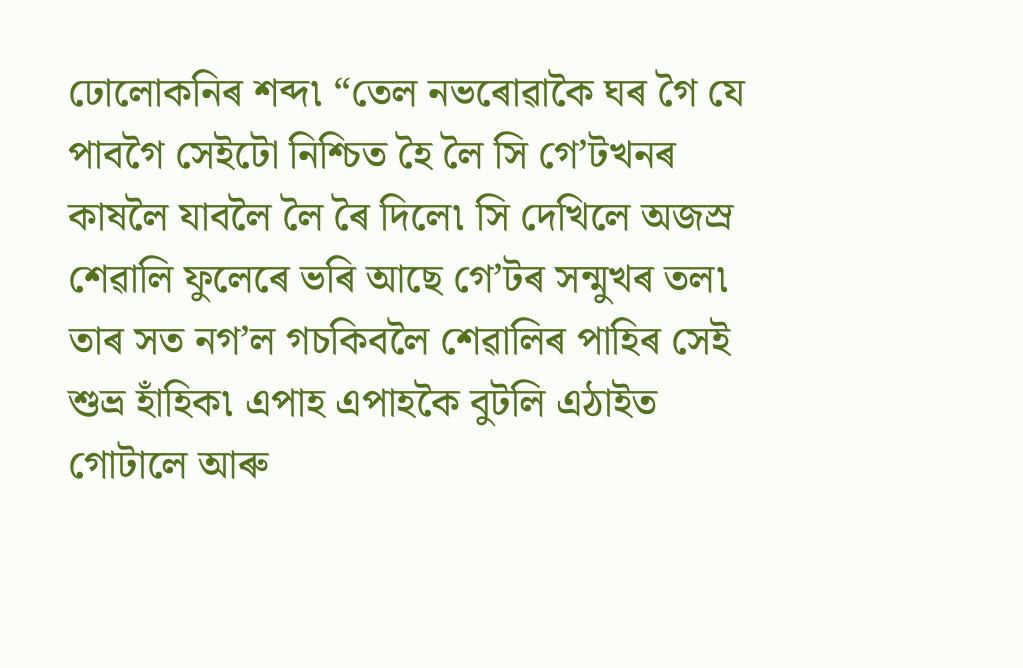ঢোলোকনিৰ শব্দ৷ “তেল নভৰোৱাকৈ ঘৰ গৈ যে পাবগৈ সেইটো নিশ্চিত হৈ লৈ সি গে’টখনৰ কাষলৈ যাবলৈ লৈ ৰৈ দিলে৷ সি দেখিলে অজস্ৰ শেৱালি ফুলেৰে ভৰি আছে গে’টৰ সন্মুখৰ তল৷ তাৰ সত নগ’ল গচকিবলৈ শেৱালিৰ পাহিৰ সেই শুভ্ৰ হাঁহিক৷ এপাহ এপাহকৈ বুটলি এঠাইত গোটালে আৰু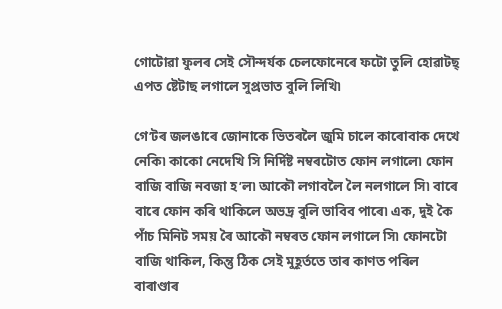গোটোৱা ফুলৰ সেই সৌন্দৰ্যক চেলফোনেৰে ফটো তুলি হোৱাটছ্ এপত ষ্টেটাছ লগালে সুপ্ৰভাত বুলি লিখি৷

গে’টৰ জলঙাৰে জোনাকে ভিতৰলৈ জুমি চালে কাৰোবাক দেখে নেকি৷ কাকো নেদেখি সি নিৰ্দিষ্ট নম্বৰটোত ফোন লগালে৷ ফোন বাজি বাজি নবজা হ’ল৷ আকৌ লগাবলৈ লৈ নলগালে সি৷ বাৰে বাৰে ফোন কৰি থাকিলে অভদ্ৰ বুলি ভাবিব পাৰে৷ এক, দুই কৈ পাঁচ মিনিট সময় ৰৈ আকৌ নম্বৰত ফোন লগালে সি৷ ফোনটো বাজি থাকিল, কিন্তু ঠিক সেই মুহূৰ্ততে তাৰ কাণত পৰিল বাৰাণ্ডাৰ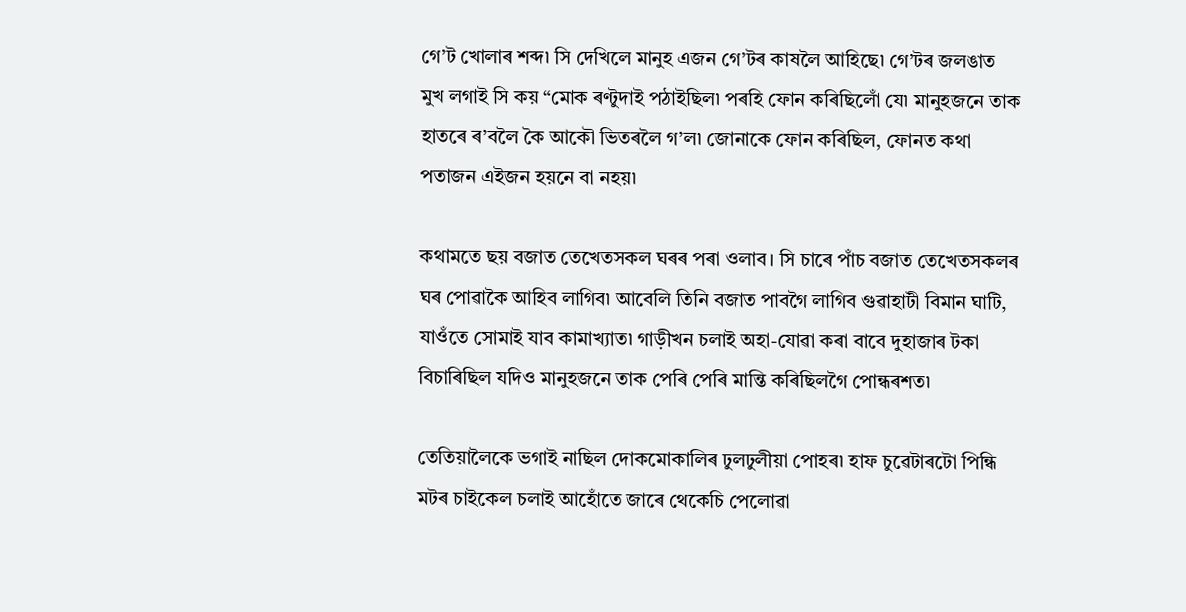গে’ট খোলাৰ শব্দ৷ সি দেখিলে মানুহ এজন গে’টৰ কাষলৈ আহিছে৷ গে’টৰ জলঙাত মুখ লগাই সি কয় “মোক ৰণ্টুদাই পঠাইছিল৷ পৰহি ফোন কৰিছিলোঁ যে৷ মানুহজনে তাক হাতৰে ৰ’বলৈ কৈ আকৌ ভিতৰলৈ গ’ল৷ জোনাকে ফোন কৰিছিল, ফোনত কথা পতাজন এইজন হয়নে বা নহয়৷

কথামতে ছয় বজাত তেখেতসকল ঘৰৰ পৰা ওলাব। সি চাৰে পাঁচ বজাত তেখেতসকলৰ ঘৰ পোৱাকৈ আহিব লাগিব৷ আবেলি তিনি বজাত পাবগৈ লাগিব গুৱাহাটী বিমান ঘাটি, যাওঁতে সোমাই যাব কামাখ্যাত৷ গাড়ীখন চলাই অহা-যোৱা কৰা বাবে দুহাজাৰ টকা বিচাৰিছিল যদিও মানুহজনে তাক পেৰি পেৰি মান্তি কৰিছিলগৈ পোন্ধৰশত৷

তেতিয়ালৈকে ভগাই নাছিল দোকমোকালিৰ ঢুলঢুলীয়া পোহৰ৷ হাফ চুৱেটাৰটো পিন্ধি মটৰ চাইকেল চলাই আহোঁতে জাৰে থেকেচি পেলোৱা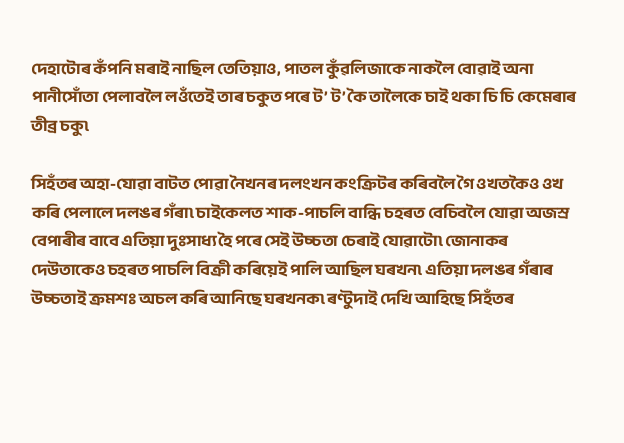দেহাটোৰ কঁপনি মৰাই নাছিল তেতিয়াও, পাতল কুঁৱলিজাকে নাকলৈ বোৱাই অনা পানীসোঁতা পেলাবলৈ লওঁতেই তাৰ চকুত পৰে ট’ ট’ কৈ তালৈকে চাই থকা চি চি কেমেৰাৰ তীব্ৰ চকু৷

সিহঁতৰ অহা-যোৱা বাটত পোৱা নৈখনৰ দলংখন কংক্ৰিটৰ কৰিবলৈ গৈ ওখতকৈও ওখ কৰি পেলালে দলঙৰ গঁৰা৷ চাইকেলত শাক-পাচলি বান্ধি চহৰত বেচিবলৈ যোৱা অজস্ৰ বেপাৰীৰ বাবে এতিয়া দুঃসাধ্য হৈ পৰে সেই উচ্চতা চেৰাই যোৱাটো৷ জোনাকৰ দেউতাকেও চহৰত পাচলি বিক্ৰী কৰিয়েই পালি আছিল ঘৰখন৷ এতিয়া দলঙৰ গঁৰাৰ উচ্চতাই ক্ৰমশঃ অচল কৰি আনিছে ঘৰখনক৷ ৰণ্টুদাই দেখি আহিছে সিহঁতৰ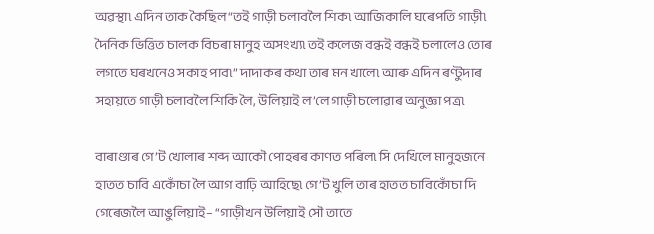অৱস্থা৷ এদিন তাক কৈছিল “তই গাড়ী চলাবলৈ শিক৷ আজিকালি ঘৰেপতি গাড়ী৷ দৈনিক ভিত্তিত চালক বিচৰা মানুহ অসংখ্য৷ তই কলেজ বন্ধই বন্ধই চলালেও তোৰ লগতে ঘৰখনেও সকাহ পাব৷” দাদাকৰ কথা তাৰ মন খালে৷ আৰু এদিন ৰণ্টুদাৰ সহায়তে গাড়ী চলাবলৈ শিকি লৈ, উলিয়াই ল’লে গাড়ী চলোৱাৰ অনুজ্ঞা পত্ৰ৷

বাৰাণ্ডাৰ গে’ট খোলাৰ শব্দ আকৌ পোহৰৰ কাণত পৰিল৷ সি দেখিলে মানুহজনে হাতত চাবি একোঁচা লৈ আগ বাঢ়ি আহিছে৷ গে’ট খুলি তাৰ হাতত চাবিকোঁচা দি গেৰেজলৈ আঙুলিয়াই– “গাড়ীখন উলিয়াই সৌ তাতে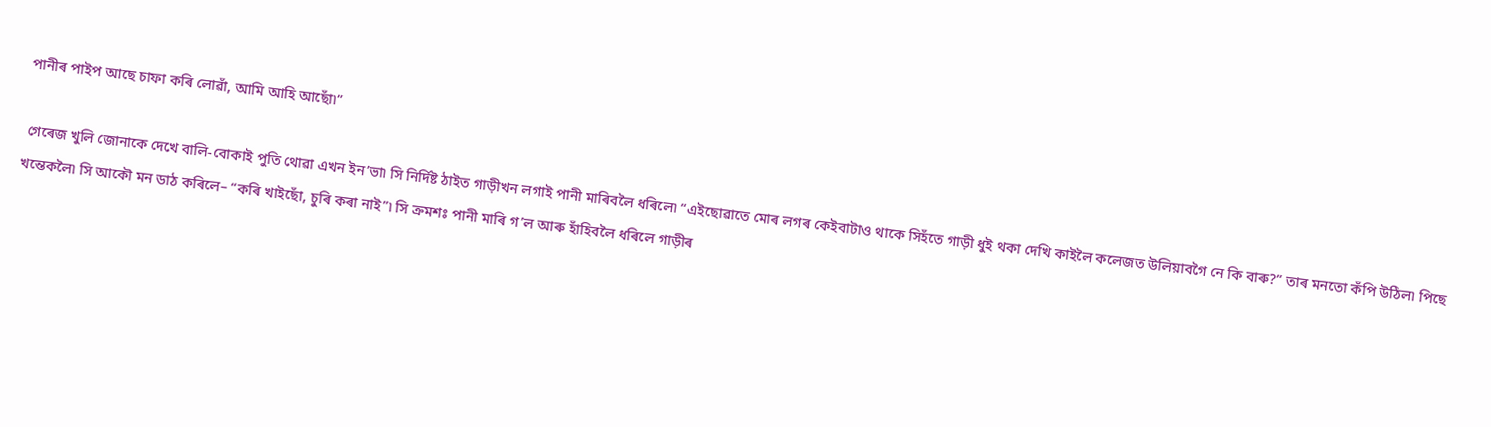পানীৰ পাইপ আছে চাফা কৰি লোৱাঁ, আমি আহি আছোঁ৷”

 গেৰেজ খুলি জোনাকে দেখে বালি-বোকাই পুতি থোৱা এখন ইন’ভা৷ সি নিৰ্দিষ্ট ঠাইত গাড়ীখন লগাই পানী মাৰিবলৈ ধৰিলে৷ “এইছোৱাতে মোৰ লগৰ কেইবাটাও থাকে সিহঁতে গাড়ী ধুই থকা দেখি কাইলৈ কলেজত উলিয়াবগৈ নে কি বাৰু?” তাৰ মনতো কঁপি উঠিল৷ পিছে খন্তেকলৈ৷ সি আকৌ মন ডাঠ কৰিলে– “কৰি খাইছোঁ, চুৰি কৰা নাই”৷ সি ক্ৰমশঃ পানী মাৰি গ’ল আৰু হাঁহিবলৈ ধৰিলে গাড়ীৰ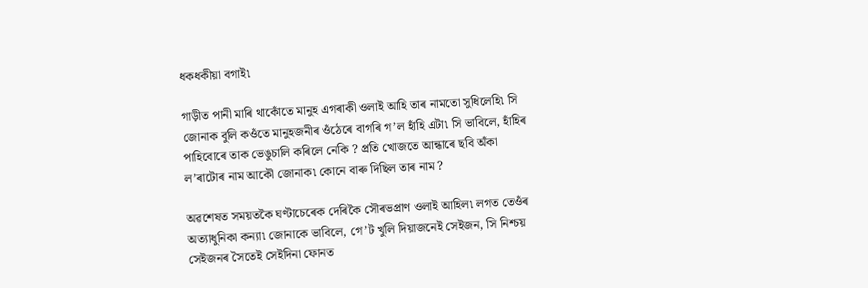ধকধকীয়া বগাই৷

গাড়ীত পানী মাৰি থাকোঁতে মানুহ এগৰাকী ওলাই আহি তাৰ নামতো সুধিলেহি৷ সি জোনাক বুলি কওঁতে মানুহজনীৰ ওঁঠেৰে বাগৰি গ’ল হাঁহি এটা৷ সি ভাবিলে, হাঁহিৰ পাহিবোৰে তাক ভেঙুচালি কৰিলে নেকি ? প্ৰতি খোজতে আন্ধাৰে ছবি অঁকা ল’ৰাটোৰ নাম আকৌ জোনাক৷ কোনে বাৰু দিছিল তাৰ নাম ?

অৱশেষত সময়তকৈ ঘণ্টাচেৰেক দেৰিকৈ সৌৰভপ্ৰাণ ওলাই আহিল৷ লগত তেওঁৰ অত্যাধুনিকা কন্যা৷ জোনাকে ভাবিলে, গে’ট খুলি দিয়াজনেই সেইজন, সি নিশ্চয় সেইজনৰ সৈতেই সেইদিনা ফোনত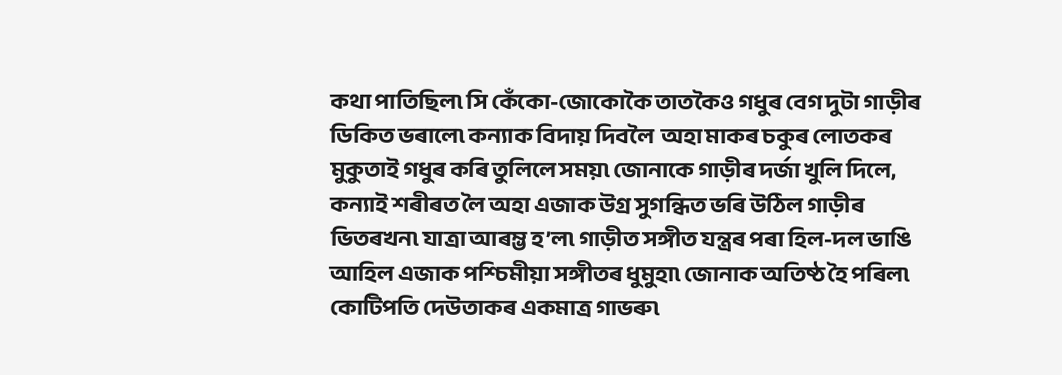কথা পাতিছিল৷ সি কেঁকো-জোকোকৈ তাতকৈও গধুৰ বেগ দুটা গাড়ীৰ ডিকিত ভৰালে৷ কন্যাক বিদায় দিবলৈ  অহা মাকৰ চকুৰ লোতকৰ মুকুতাই গধুৰ কৰি তুলিলে সময়৷ জোনাকে গাড়ীৰ দৰ্জা খুলি দিলে, কন্যাই শৰীৰত লৈ অহা এজাক উগ্ৰ সুগন্ধিত ভৰি উঠিল গাড়ীৰ ভিতৰখন৷ যাত্ৰা আৰম্ভ হ’ল৷ গাড়ীত সঙ্গীত যন্ত্ৰৰ পৰা হিল-দল ভাঙি আহিল এজাক পশ্চিমীয়া সঙ্গীতৰ ধুমুহা৷ জোনাক অতিষ্ঠ হৈ পৰিল৷ কোটিপতি দেউতাকৰ একমাত্ৰ গাভৰু৷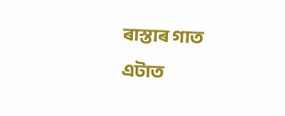ৰাস্তাৰ গাত এটাত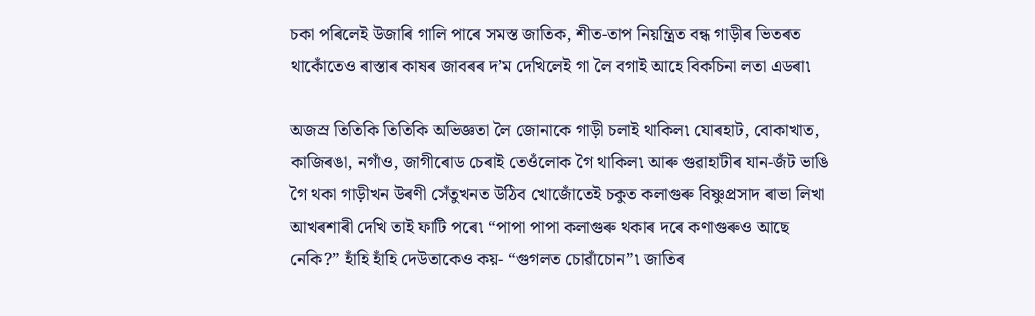চকা পৰিলেই উজাৰি গালি পাৰে সমস্ত জাতিক, শীত-তাপ নিয়ন্ত্ৰিত বন্ধ গাড়ীৰ ভিতৰত থাকোঁতেও ৰাস্তাৰ কাষৰ জাবৰৰ দ’ম দেখিলেই গা লৈ বগাই আহে বিকচিনা লতা এডৰা৷

অজস্ৰ তিতিকি তিতিকি অভিজ্ঞতা লৈ জোনাকে গাড়ী চলাই থাকিল৷ যোৰহাট, বোকাখাত, কাজিৰঙা, নগাঁও, জাগীৰোড চেৰাই তেওঁলোক গৈ থাকিল৷ আৰু গুৱাহাটীৰ যান-জঁট ভাঙি গৈ থকা গাড়ীখন উৰণী সেঁতুখনত উঠিব খোজোঁতেই চকুত কলাগুৰু বিষ্ণুপ্ৰসাদ ৰাভা লিখা আখৰশাৰী দেখি তাই ফাটি পৰে৷ “পাপা পাপা কলাগুৰু থকাৰ দৰে কণাগুৰুও আছে নেকি?” হাঁহি হাঁহি দেউতাকেও কয়- “গুগলত চোৱাঁচোন”৷ জাতিৰ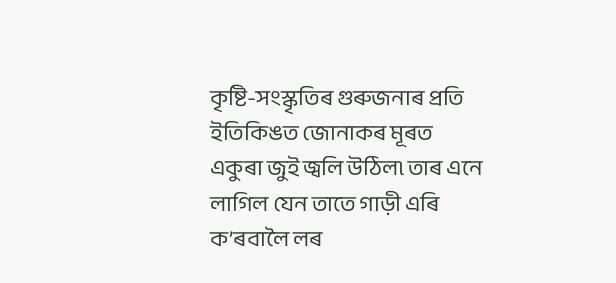কৃষ্টি-সংস্কৃতিৰ গুৰুজনাৰ প্ৰতি ইতিকিঙত জোনাকৰ মূৰত একুৰা জুই জ্বলি উঠিল৷ তাৰ এনে লাগিল যেন তাতে গাড়ী এৰি ক’ৰবালৈ লৰ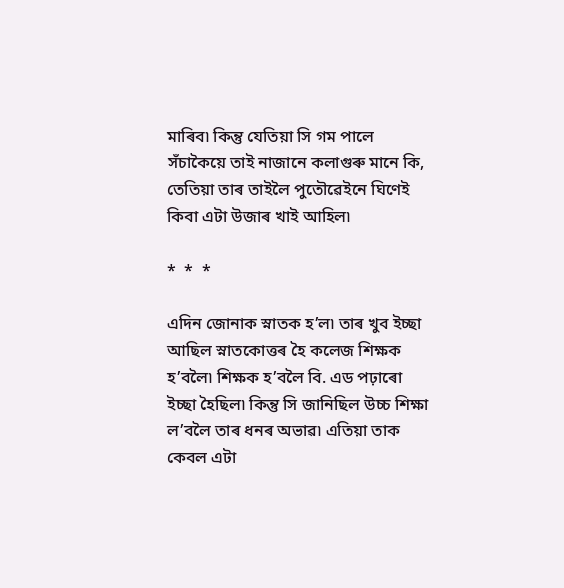মাৰিব৷ কিন্তু যেতিয়া সি গম পালে সঁচাকৈয়ে তাই নাজানে কলাগুৰু মানে কি, তেতিয়া তাৰ তাইলৈ পুতৌৱেইনে ঘিণেই কিবা এটা উজাৰ খাই আহিল৷

*  *  *

এদিন জোনাক স্নাতক হ’ল৷ তাৰ খুব ইচ্ছা আছিল স্নাতকোত্তৰ হৈ কলেজ শিক্ষক হ’বলৈ৷ শিক্ষক হ’বলৈ বি. এড পঢ়াৰো ইচ্ছা হৈছিল৷ কিন্তু সি জানিছিল উচ্চ শিক্ষা ল’বলৈ তাৰ ধনৰ অভাৱ৷ এতিয়া তাক কেবল এটা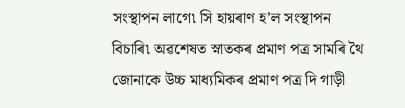সংস্থাপন লাগে৷ সি হায়ৰাণ হ’ল সংস্থাপন বিচাৰি৷ অৱশেষত স্নাতকৰ প্ৰমাণ পত্ৰ সামৰি থৈ জোনাকে উচ্চ মাধ্যমিকৰ প্ৰমাণ পত্ৰ দি গাড়ী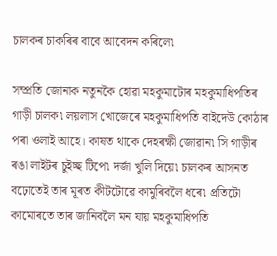চালকৰ চাকৰিৰ বাবে আবেদন কৰিলে৷

সম্প্ৰতি জোনাক নতুনকৈ হোৱা মহকুমাটোৰ মহকুমাধিপতিৰ গাড়ী চালক৷ লয়লাস খোজেৰে মহকুমাধিপতি বাইদেউ কোঠাৰ পৰা ওলাই আহে। কাষত থাকে দেহৰক্ষী জোৱান৷ সি গাড়ীৰ ৰঙা লাইটৰ চুইচ্ছ টিপে৷ দৰ্জা খুলি দিয়ে৷ চালকৰ আসনত বঢ়োতেই তাৰ মূৰত কীটটোৱে কামুৰিবলৈ ধৰে৷ প্ৰতিটো কামোৰতে তাৰ জানিবলৈ মন যায় মহকুমাধিপতি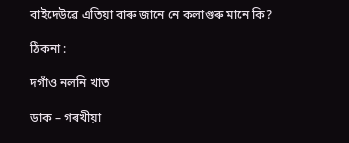বাইদেউৱে এতিয়া বাৰু জানে নে কলাগুৰু মানে কি?

ঠিকনা :

দগাঁও নলনি খাত

ডাক – গৰখীয়া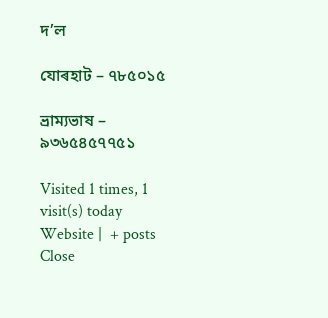দ’ল

যোৰহাট – ৭৮৫০১৫

ভ্ৰাম্যভাষ – ৯৩৬৫৪৫৭৭৫১

Visited 1 times, 1 visit(s) today
Website |  + posts
Close